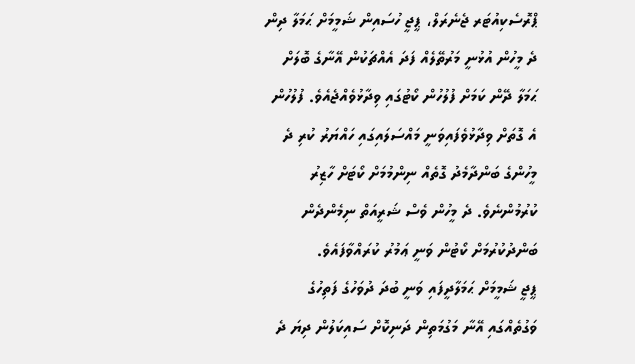ޕްރޮސެކިއުޓަރ ޖެނެރަލް، ޕީޖީ ހުސައިން ޝަމީމަށް ޙަމަލާ ދިން ދެ މީހުން އުޅުނީ މަރުތޭލެއް ފަދަ އެއްޗަކުން އޭނާގެ ބޮލަށް ޙަމަލާ ދޭން ކަމަށް ފުލުހުން ކޯޓުގައި ވިދާޅުވެއްޖެއެވެ. ފުލުހުން އެ ގޮތަށް ވިދާޅުވެފައިވަނީ މައްސަލައިގައި ހައްޔަރު ކުރި ދެ މީހުންގެ ބަންދާމެދު ގޮތެއް ނިންމުމަށް ކޯޓަށް ހާޒިރު ކުރުމުންނެވެ. ދެ މީހުން ވެސް ޝަރީއަތް ނިމެންދެން ބަންދުކުރުމަށް ކޯޓުން ވަނީ ޢަމުރު ކުރައްވާފައެވެ.
ޕީޖީ ޝަމީމަށް ޙަމަލާދީފައި ވަނީ ބުދަ ދުވަހުގެ ފަތިހުގެ ވަގުތެއްގައި އޭނާ މަގުމަތިން ދަނިކޮށް ސައިކަލުން ދިޔަ ދެ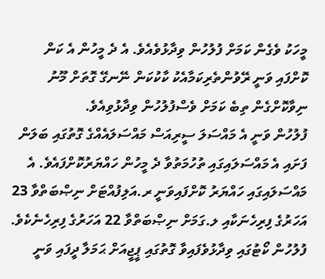މީހަކު ވެގެން ކަމަށް ފުލުހުން ވިދާޅުވެއެވެ. އެ ދެ މީހުން އެ ކަން ކޮށްފައި ވަނީ ރޭވުންތެރިކަމާއެކު ކާކުކަން ނޭނގޭ ގޮތަށް މޫނު ނިވާކޮށްގެން ތިބެ ކަމަށް ވެސްފުލުހުން ވިދާޅުވިއެވެ.
ފުލުހުން ވަނީ އެ މައްސަލަ ސީރިއަސް މައްސަލައެއްގެ ގޮތުގައި ބަލަން ފަށައި އެ މައްސަލައިގައި ތުހުމަތުވާ ދެ މީހުން ހައްޔަރުކޮށްފައެވެ. އެ މައްސަލައިގައި ހައްޔަރު ކޮށްފައިވަނީ ރ.އަލިފުއްޓަށް ނިޞްބަތްވާ 23 އަހަރުގެ ފިރިހެނަކާއި ލ.ގަމަށް ނިޞްބަތްވާ 22 އަހަރުގެ ފިރިހެނެކެވެ.
ފުލުހުން ކޯޓުގައި ވިދާޅުވެފައިވާ ގޮތުގައި ޕީޖީއަށް ޙަމަލާ ދީފައި ވަނީ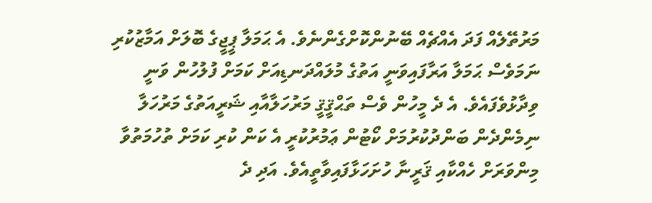މަރުތޭލެއް ފަދަ އެއްޗެއް ބޭނުންކޮށްގެންނެވެ. އެ ޙަމަލާ ޕީޖީގެ ބޮލަށް އަމާޒުކުރި ނަމަވެސް ޙަމަލާ އަރާފައިވަނީ އަތުގެ މުލައްދަނޑިއަށް ކަމަށް ފުލުހުން ވަނީ ވިދާޅުވެފައެވެ. އެ ދެ މީހުން ވެސް ތަޙްޤީޤީ މަރުހަލާއާއި ޝަރީއަތުގެ މަރުހަލާ ނިމެންދެން ބަންދުކުރުމަށް ކޯޓުން ޢަމުރުކުރީ އެ ކަން ކުރި ކަމަށް ތުހުމަތުވާ މިންވަރަށް ހެއްކާއި ޤަރީނާ ހުށަހަޅާފައިވާތީއެވެ. އަދި ދެ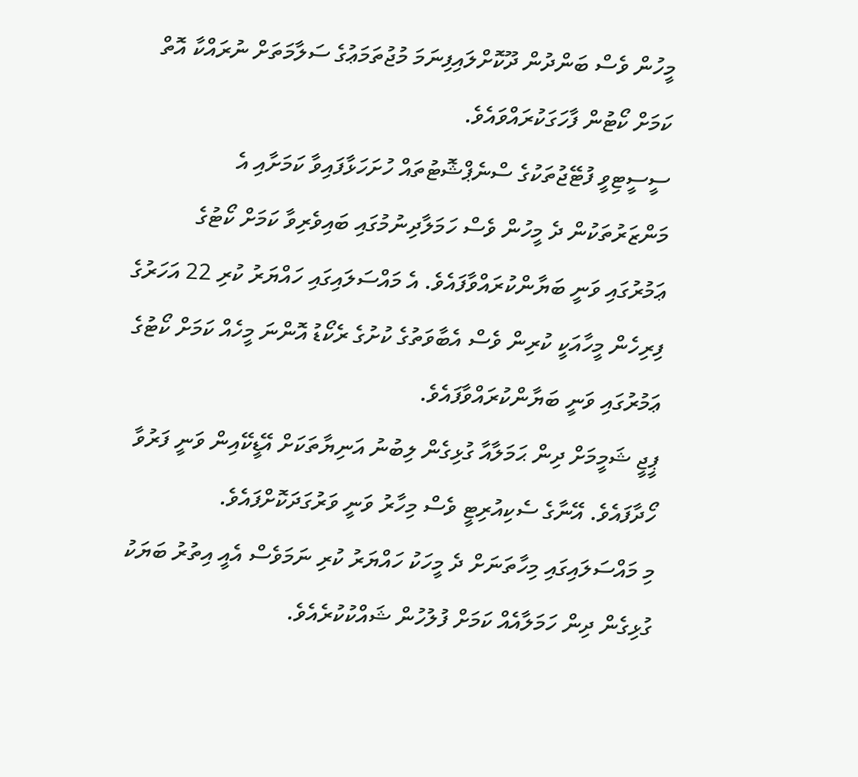މީހުން ވެސް ބަންދުން ދޫކޮށްލައިފިނަމަ މުޖުތަމަޢުގެ ސަލާމަތަށް ނުރައްކާ އޮތް ކަމަށް ކޯޓުން ފާހަގަކުރައްވައެވެ.
ސީސީޓިވީ ފުޓޭޖުތަކުގެ ސްނެޕްޝޮޓުތައް ހުށަހަޅާފައިވާ ކަމަށާއި އެ މަންޒަރުތަކުން ދެ މީހުން ވެސް ހަމަލާދިނުމުގައި ބައިވެރިވާ ކަމަށް ކޯޓުގެ ޢަމުރުގައި ވަނީ ބަޔާންކުރައްވާފައެވެ. އެ މައްސަލައިގައި ހައްޔަރު ކުރި 22 އަހަރުގެ ފިރިހެން މީހާއަކީ ކުރިން ވެސް އެބާވަތުގެ ކުށުގެ ރެކޯޑު އޮންނަ މީހެއް ކަމަށް ކޯޓުގެ ޢަމުރުގައި ވަނީ ބަޔާންކުރައްވާފައެވެ.
ޕީޖީ ޝަމީމަށް ދިން ޙަމަލާއާ ގުޅިގެން ލިބުނު އަނިޔާތަކަށް އޭޑީކޭއިން ވަނީ ފަރުވާ ހޯދާފައެވެ. އޭނާގެ ސެކިއުރިޓީ ވެސް މިހާރު ވަނީ ވަރުގަދަކޮށްފައެވެ.
މި މައްސަލައިގައި މިހާތަނަށް ދެ މީހަކު ހައްޔަރު ކުރި ނަމަވެސް އެއީ އިތުރު ބަޔަކު ގުޅިގެން ދިން ހަމަލާއެއް ކަމަށް ފުލުހުން ޝައްކުކުރެއެވެ.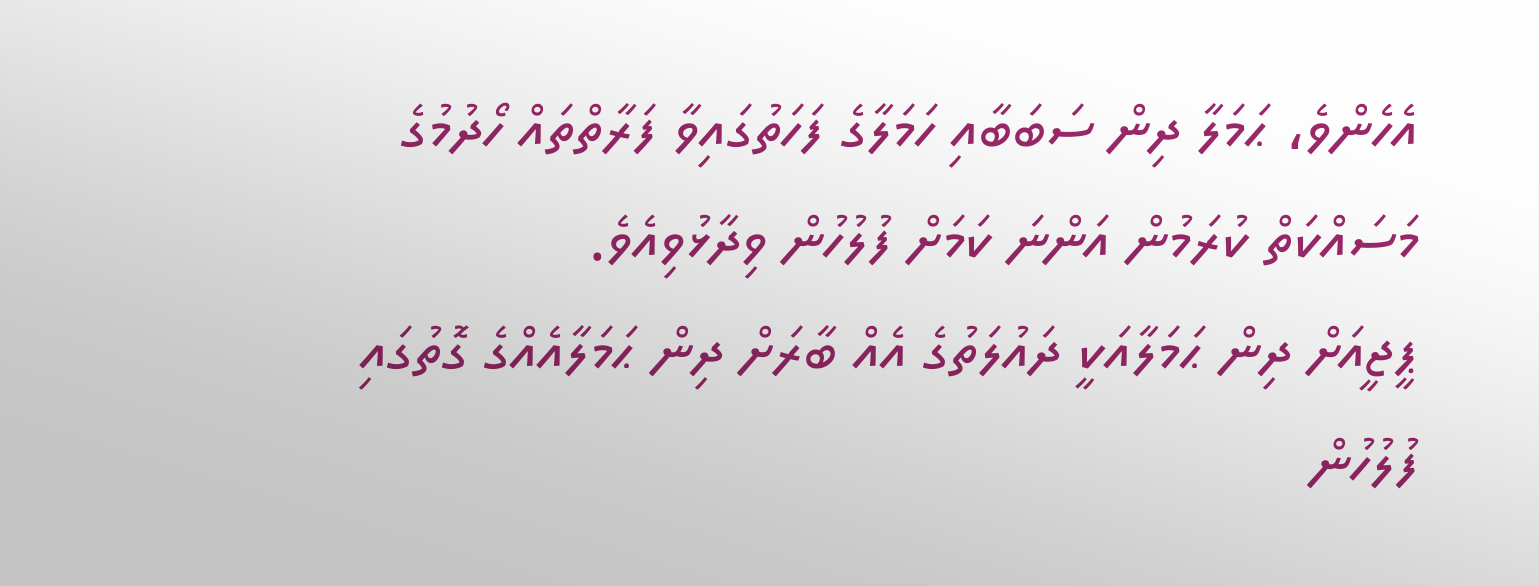އެހެންވެ، ޙަމަލާ ދިން ސަބަބާއި ހަމަލާގެ ފަހަތުގައިވާ ފަރާތްތައް ހޯދުމުގެ މަސައްކަތް ކުރަމުން އަންނަ ކަމަށް ފުލުހުން ވިދާޅުވިއެވެ.
ޕީޖީއަށް ދިން ޙަމަލާއަކީ ދައުލަތުގެ އެއް ބާރަށް ދިން ޙަމަލާއެއްގެ ގޮތުގައި ފުލުހުން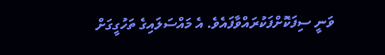ވަނީ ސިފަކޮށްފަކުރައްވާފައެވެ. އެ މައްސަލައިގެ ތަހުގީގަށް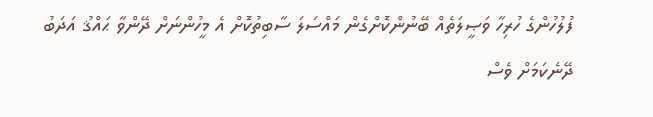ފުލުހުންގެ ހުރިހާ ވަޞީލަތެއް ބޭނުންކޮށްގެން މައްސަލަ ސާބިތުކޮށް އެ މީހުންނަށް ދޭންވާ ޙައްޤު އަދަބު ދޭނެކަމަށް ވެސް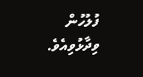ފުލުހުން ވިދާޅުވިއެވެ.